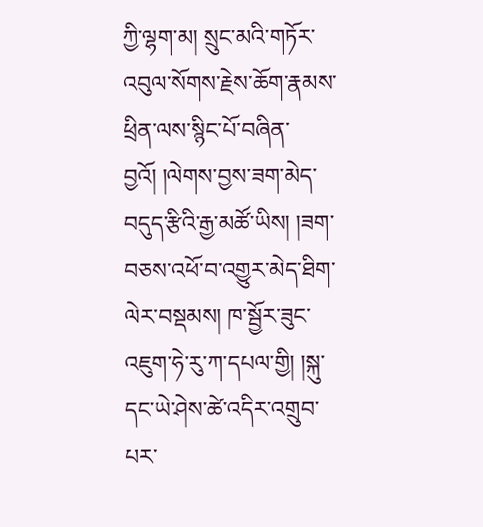ཀྱི་ལྷག་མ། སྲུང་མའི་གཏོར་འབུལ་སོགས་རྗེས་ཆོག་རྣམས་ཕྲིན་ལས་སྙིང་པོ་བཞིན་བྱའོ། །ལེགས་བྱས་ཟག་མེད་བདུད་རྩིའི་རྒྱ་མཚོ་ཡིས། །ཟག་བཅས་འཕོ་བ་འགྱུར་མེད་ཐིག་ལེར་བསྡམས། ཁ་སྦྱོར་ཟུང་འཇུག་ཧེ་རུ་ཀ་དཔལ་གྱི། །སྐུ་དང་ཡེ་ཤེས་ཚེ་འདིར་འགྲུབ་པར་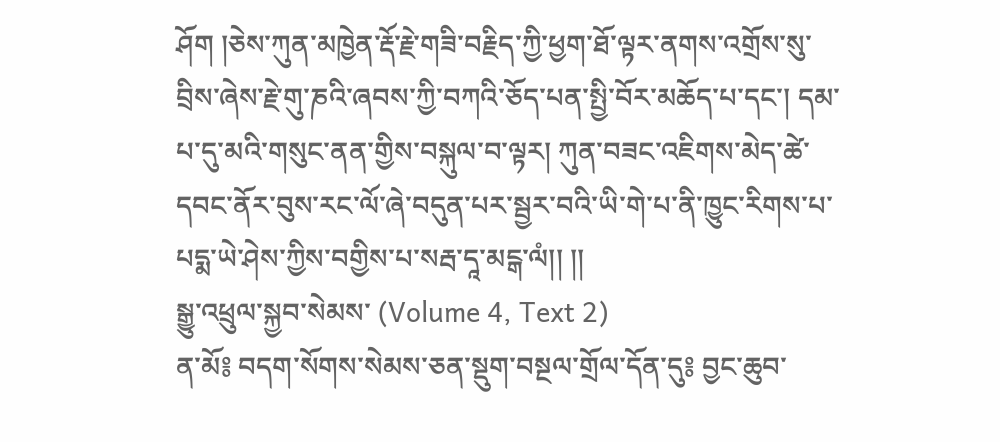ཤོག །ཅེས་ཀུན་མཁྱེན་རྡོ་རྗེ་གཟི་བརྗིད་ཀྱི་ཕྱག་ཐོ་ལྟར་ནགས་འགྲོས་སུ་བྲིས་ཞེས་རྗེ་གུ་ཎའི་ཞབས་ཀྱི་བཀའི་ཅོད་པན་སྤྱི་བོར་མཆོད་པ་དང་། དམ་པ་དུ་མའི་གསུང་ནན་གྱིས་བསྐུལ་བ་ལྟར། ཀུན་བཟང་འཇིགས་མེད་ཚེ་དབང་ནོར་བུས་རང་ལོ་ཞེ་བདུན་པར་སྦྱར་བའི་ཡི་གེ་པ་ནི་ཁྱུང་རིགས་པ་པདྨ་ཡེ་ཤེས་ཀྱིས་བགྱིས་པ་སརྦ་དཱ་མངྒ་ལཾ།། །།
སྒྱུ་འཕྲུལ་སྐྱབ་སེམས་ (Volume 4, Text 2)
ན་མོ༔ བདག་སོགས་སེམས་ཅན་སྡུག་བསྔལ་གྲོལ་དོན་དུ༔ བྱང་ཆུབ་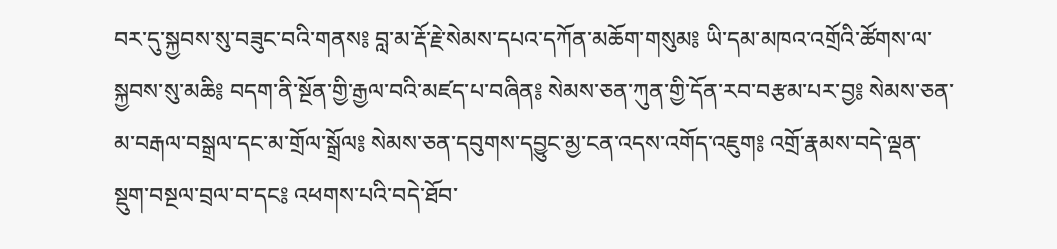བར་དུ་སྐྱབས་སུ་བཟུང་བའི་གནས༔ བླ་མ་རྡོ་རྗེ་སེམས་དཔའ་དཀོན་མཆོག་གསུམ༔ ཡི་དམ་མཁའ་འགྲོའི་ཚོགས་ལ་སྐྱབས་སུ་མཆི༔ བདག་ནི་སྔོན་གྱི་རྒྱལ་བའི་མཛད་པ་བཞིན༔ སེམས་ཅན་ཀུན་གྱི་དོན་རབ་བརྩམ་པར་བྱ༔ སེམས་ཅན་མ་བརྒལ་བསྒྲལ་དང་མ་གྲོལ་སྒྲོལ༔ སེམས་ཅན་དབུགས་དབྱུང་མྱ་ངན་འདས་འགོད་འཇུག༔ འགྲོ་རྣམས་བདེ་ལྡན་སྡུག་བསྔལ་བྲལ་བ་དང༔ འཕགས་པའི་བདེ་ཐོབ་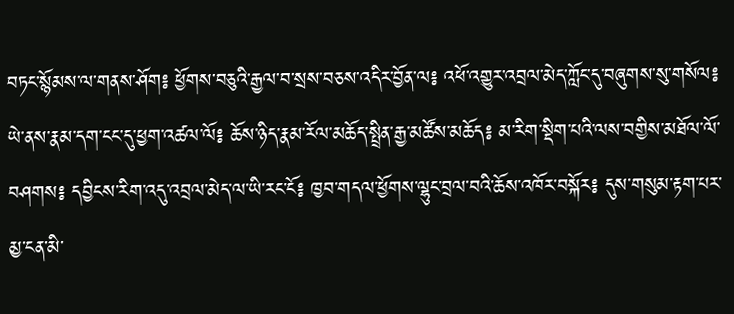བཏང་སྙོམས་ལ་གནས་ཤོག༔ ཕྱོགས་བཅུའི་རྒྱལ་བ་སྲས་བཅས་འདིར་བྱོན་ལ༔ འཕོ་འགྱུར་འབྲལ་མེད་ཀློང་དུ་བཞུགས་སུ་གསོལ༔ ཡེ་ནས་རྣམ་དག་ངང་དུ་ཕྱག་འཚལ་ལོ༔ ཆོས་ཉིད་རྣམ་རོལ་མཆོད་སྤྲིན་རྒྱ་མཚོས་མཆོད༔ མ་རིག་སྡིག་པའི་ལས་བགྱིས་མཐོལ་ལོ་བཤགས༔ དབྱིངས་རིག་འདུ་འབྲལ་མེད་ལ་ཡི་རང་ངོ༔ ཁྱབ་གདལ་ཕྱོགས་ལྷུང་བྲལ་བའི་ཆོས་འཁོར་བསྐོར༔ དུས་གསུམ་རྟག་པར་མྱ་ངན་མི་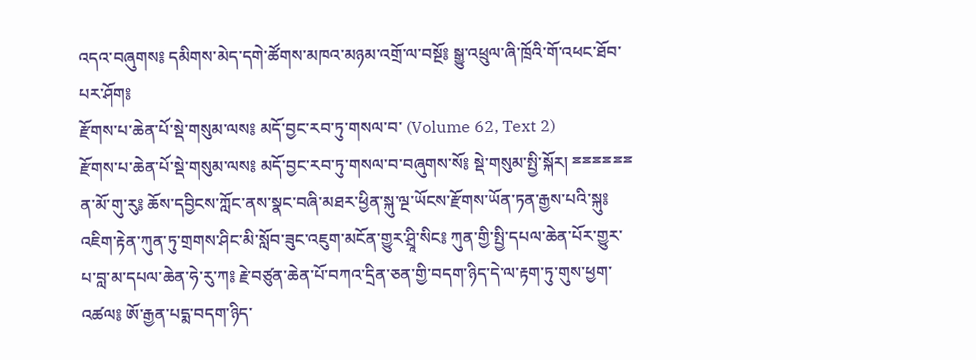འདའ་བཞུགས༔ དམིགས་མེད་དགེ་ཚོགས་མཁའ་མཉམ་འགྲོ་ལ་བསྔོ༔ སྒྱུ་འཕྲུལ་ཞི་ཁྲོའི་གོ་འཕང་ཐོབ་པར་ཤོག༔
རྫོགས་པ་ཆེན་པོ་སྡེ་གསུམ་ལས༔ མདོ་བྱང་རབ་ཏུ་གསལ་བ་ (Volume 62, Text 2)
རྫོགས་པ་ཆེན་པོ་སྡེ་གསུམ་ལས༔ མདོ་བྱང་རབ་ཏུ་གསལ་བ་བཞུགས་སོ༔ སྡེ་གསུམ་སྤྱི་སྐོར། ྈྈྈྈྈྈ ན་མོ་གུ་རུ༔ ཆོས་དབྱིངས་ཀློང་ནས་སྣང་བཞི་མཐར་ཕྱིན་སྐུ་ལྔ་ཡོངས་རྫོགས་ཡོན་ཏན་རྒྱས་པའི་སྐུ༔ འཇིག་རྟེན་ཀུན་ཏུ་གྲགས་ཤིང་མི་སློབ་ཟུང་འཇུག་མངོན་གྱུར་ཤྲཱི་སིང༔ ཀུན་གྱི་སྤྱི་དཔལ་ཆེན་པོར་གྱུར་པ་བླ་མ་དཔལ་ཆེན་ཧེ་རུ་ཀ༔ རྗེ་བཙུན་ཆེན་པོ་བཀའ་དྲིན་ཅན་གྱི་བདག་ཉིད་དེ་ལ་རྟག་ཏུ་གུས་ཕྱག་འཚལ༔ ཨོ་རྒྱན་པདྨ་བདག་ཉིད་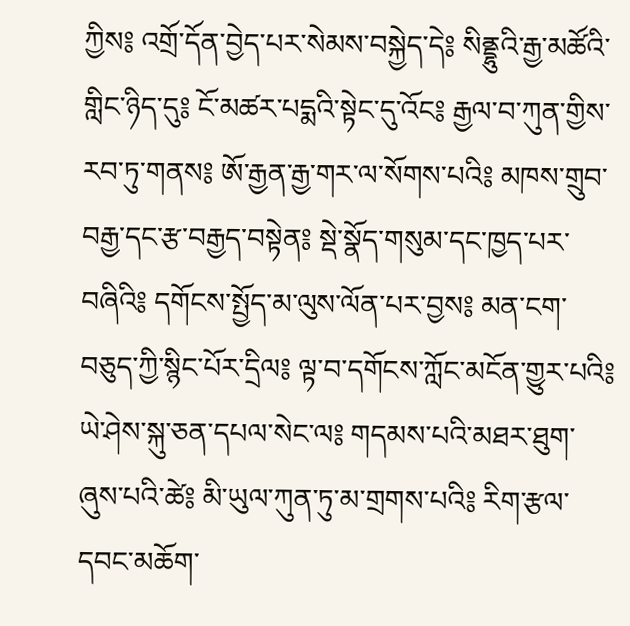ཀྱིས༔ འགྲོ་དོན་བྱེད་པར་སེམས་བསྐྱེད་དེ༔ སིནྡྷུའི་རྒྱ་མཚོའི་གླིང་ཉིད་དུ༔ ངོ་མཚར་པདྨའི་སྟེང་དུ་འོང༔ རྒྱལ་བ་ཀུན་གྱིས་རབ་ཏུ་གནས༔ ཨོ་རྒྱན་རྒྱ་གར་ལ་སོགས་པའི༔ མཁས་གྲུབ་བརྒྱ་དང་རྩ་བརྒྱད་བསྟེན༔ སྡེ་སྣོད་གསུམ་དང་ཁྱད་པར་བཞིའི༔ དགོངས་སྤྱོད་མ་ལུས་ལོན་པར་བྱས༔ མན་ངག་བཅུད་ཀྱི་སྙིང་པོར་དྲིལ༔ ལྟ་བ་དགོངས་ཀློང་མངོན་གྱུར་པའི༔ ཡེ་ཤེས་སྐུ་ཅན་དཔལ་སེང་ལ༔ གདམས་པའི་མཐར་ཐུག་ཞུས་པའི་ཚེ༔ མི་ཡུལ་ཀུན་ཏུ་མ་གྲགས་པའི༔ རིག་རྩལ་དབང་མཆོག་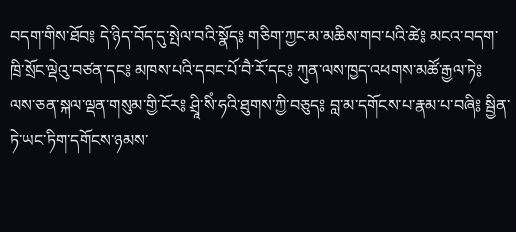བདག་གིས་ཐོབ༔ དེ་ཉིད་བོད་དུ་སྤེལ་བའི་སྣོད༔ གཅིག་ཀྱང་མ་མཆིས་གབ་པའི་ཚེ༔ མངའ་བདག་ཁྲི་སྲོང་ལྡེའུ་བཙན་དང༔ མཁས་པའི་དབང་པོ་བཻ་རོ་དང༔ ཀུན་ལས་ཁྱད་འཕགས་མཚོ་རྒྱལ་ཏེ༔ ལས་ཅན་སྐལ་ལྡན་གསུམ་གྱི་ངོར༔ ཤྲཱི་སིཾ་ཧའི་ཐུགས་ཀྱི་བཅུད༔ བླ་མ་དགོངས་པ་རྣམ་པ་བཞི༔ སྦྱིན་ཏེ་ཡང་ཏིག་དགོངས་ཉམས་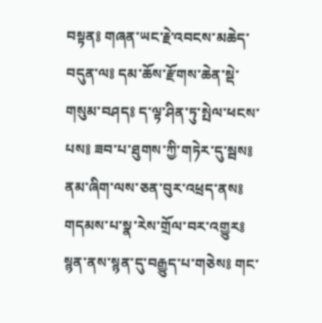བསྟན༔ གཞན་ཡང་རྗེ་འབངས་མཆེད་བདུན་ལ༔ དམ་ཆོས་རྫོགས་ཆེན་སྡེ་གསུམ་བཤད༔ ད་ལྟ་ཤིན་ཏུ་སྤེལ་ཕངས་པས༔ ཟབ་པ་ཐུགས་ཀྱི་གཏེར་དུ་སྦས༔ ནམ་ཞིག་ལས་ཅན་བུར་འཕྲད་ནས༔ གདམས་པ་སྣ་རེས་གྲོལ་བར་འགྱུར༔ སྙན་ནས་སྙན་དུ་བརྒྱུད་པ་གཅེས༔ གང་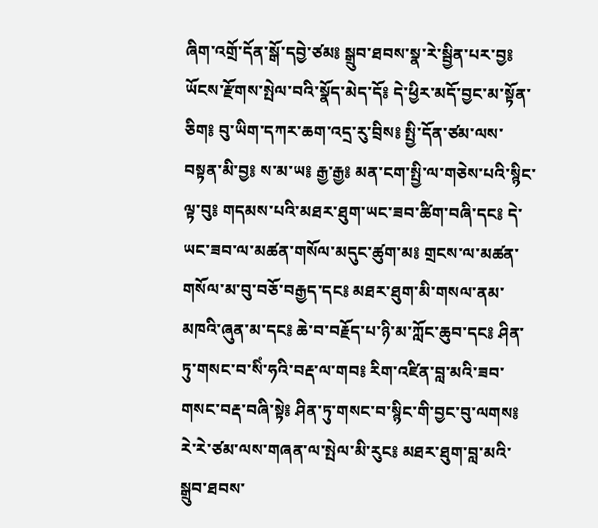ཞིག་འགྲོ་དོན་སྒོ་དབྱེ་ཙམ༔ སྒྲུབ་ཐབས་སྣ་རེ་སྦྱིན་པར་བྱ༔ ཡོངས་རྫོགས་སྤེལ་བའི་སྣོད་མེད་དོ༔ དེ་ཕྱིར་མདོ་བྱང་མ་སྟོན་ཅིག༔ བུ་ཡིག་དཀར་ཆག་འདྲ་རུ་བྲིས༔ སྤྱི་དོན་ཙམ་ལས་བསྟན་མི་བྱ༔ ས་མ་ཡ༔ རྒྱ་རྒྱ༔ མན་ངག་སྤྱི་ལ་གཅེས་པའི་སྙིང་ལྟ་བུ༔ གདམས་པའི་མཐར་ཐུག་ཡང་ཟབ་ཚིག་བཞི་དང༔ དེ་ཡང་ཟབ་ལ་མཚན་གསོལ་མདུང་ཚུག་མ༔ གྲངས་ལ་མཚན་གསོལ་མ་བུ་བཅོ་བརྒྱད་དང༔ མཐར་ཐུག་མི་གསལ་ནམ་མཁའི་ཞུན་མ་དང༔ ཆེ་བ་བརྗོད་པ་ཉི་མ་ཀློང་ཆུབ་དང༔ ཤིན་ཏུ་གསང་བ་སིཾ་ཧའི་བརྡ་ལ་གབ༔ རིག་འཛིན་བླ་མའི་ཟབ་གསང་བརྡ་བཞི་སྟེ༔ ཤིན་ཏུ་གསང་བ་སྙིང་གི་བྱང་བུ་ལགས༔ རེ་རེ་ཙམ་ལས་གཞན་ལ་སྤེལ་མི་རུང༔ མཐར་ཐུག་བླ་མའི་སྒྲུབ་ཐབས་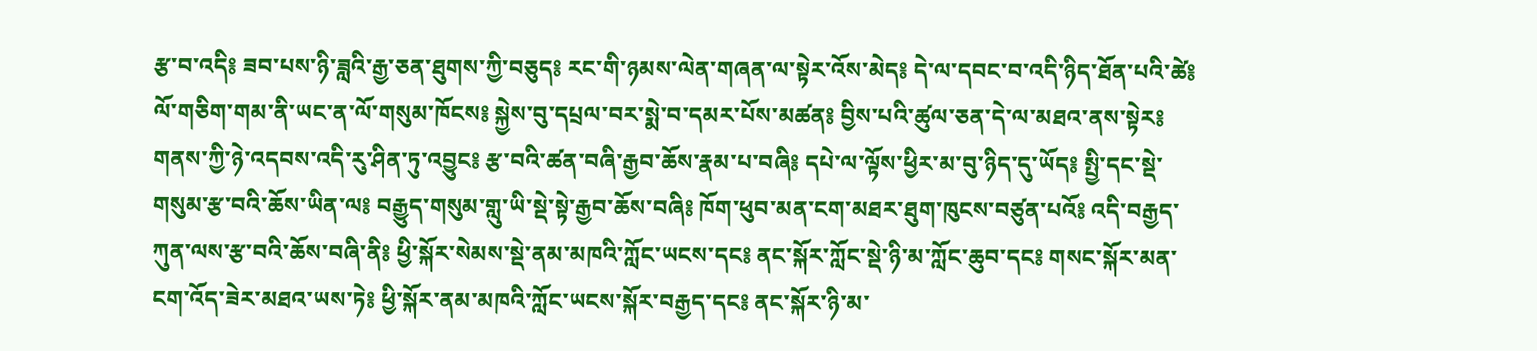རྩ་བ་འདི༔ ཟབ་པས་ཉི་ཟླའི་རྒྱ་ཅན་ཐུགས་ཀྱི་བཅུད༔ རང་གི་ཉམས་ལེན་གཞན་ལ་སྟེར་འོས་མེད༔ དེ་ལ་དབང་བ་འདི་ཉིད་ཐོན་པའི་ཚེ༔ ལོ་གཅིག་གམ་ནི་ཡང་ན་ལོ་གསུམ་ཁོངས༔ སྐྱེས་བུ་དཔྲལ་བར་སྨེ་བ་དམར་པོས་མཚན༔ བྱིས་པའི་ཚུལ་ཅན་དེ་ལ་མཐའ་ནས་སྟེར༔ གནས་ཀྱི་ཉེ་འདབས་འདི་རུ་ཤིན་ཏུ་འབྱུང༔ རྩ་བའི་ཚན་བཞི་རྒྱབ་ཆོས་རྣམ་པ་བཞི༔ དཔེ་ལ་ལྟོས་ཕྱིར་མ་བུ་ཉིད་དུ་ཡོད༔ སྤྱི་དང་སྡེ་གསུམ་རྩ་བའི་ཆོས་ཡིན་ལ༔ བརྒྱུད་གསུམ་གླུ་ཡི་སྡེ་སྟེ་རྒྱབ་ཆོས་བཞི༔ ཁོག་ཕུབ་མན་ངག་མཐར་ཐུག་ཁུངས་བཙུན་པའོ༔ འདི་བརྒྱད་ཀུན་ལས་རྩ་བའི་ཆོས་བཞི་ནི༔ ཕྱི་སྐོར་སེམས་སྡེ་ནམ་མཁའི་ཀློང་ཡངས་དང༔ ནང་སྐོར་ཀློང་སྡེ་ཉི་མ་ཀློང་ཆུབ་དང༔ གསང་སྐོར་མན་ངག་འོད་ཟེར་མཐའ་ཡས་ཏེ༔ ཕྱི་སྐོར་ནམ་མཁའི་ཀློང་ཡངས་སྐོར་བརྒྱད་དང༔ ནང་སྐོར་ཉི་མ་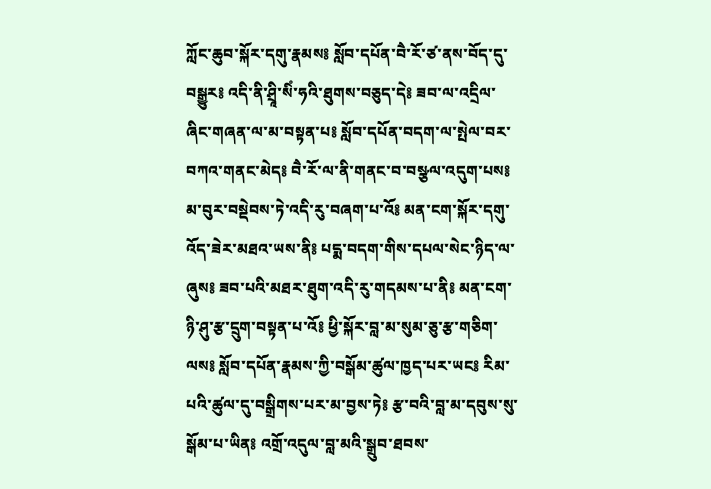ཀློང་ཆུབ་སྐོར་དགུ་རྣམས༔ སློབ་དཔོན་བཻ་རོ་ཙ་ནས་བོད་དུ་བསྒྱུར༔ འདི་ནི་ཤྲཱི་སིཾ་ཧའི་ཐུགས་བཅུད་དེ༔ ཟབ་ལ་འདྲིལ་ཞིང་གཞན་ལ་མ་བསྟན་པ༔ སློབ་དཔོན་བདག་ལ་སྤེལ་བར་བཀའ་གནང་མེད༔ བཻ་རོ་ལ་ནི་གནང་བ་བསྩལ་འདུག་པས༔ མ་བུར་བསྡེབས་ཏེ་འདི་རུ་བཞག་པ་འོ༔ མན་ངག་སྐོར་དགུ་འོད་ཟེར་མཐའ་ཡས་ནི༔ པདྨ་བདག་གིས་དཔལ་སེང་ཉིད་ལ་ཞུས༔ ཟབ་པའི་མཐར་ཐུག་འདི་རུ་གདམས་པ་ནི༔ མན་ངག་ཉི་ཤུ་རྩ་དྲུག་བསྟན་པ་འོ༔ ཕྱི་སྐོར་བླ་མ་སུམ་ཅུ་རྩ་གཅིག་ལས༔ སློབ་དཔོན་རྣམས་ཀྱི་བསྒོམ་ཚུལ་ཁྱད་པར་ཡང༔ རིམ་པའི་ཚུལ་དུ་བསྒྲིགས་པར་མ་བྱས་ཏེ༔ རྩ་བའི་བླ་མ་དབུས་སུ་སྒོམ་པ་ཡིན༔ འགྲོ་འདུལ་བླ་མའི་སྒྲུབ་ཐབས་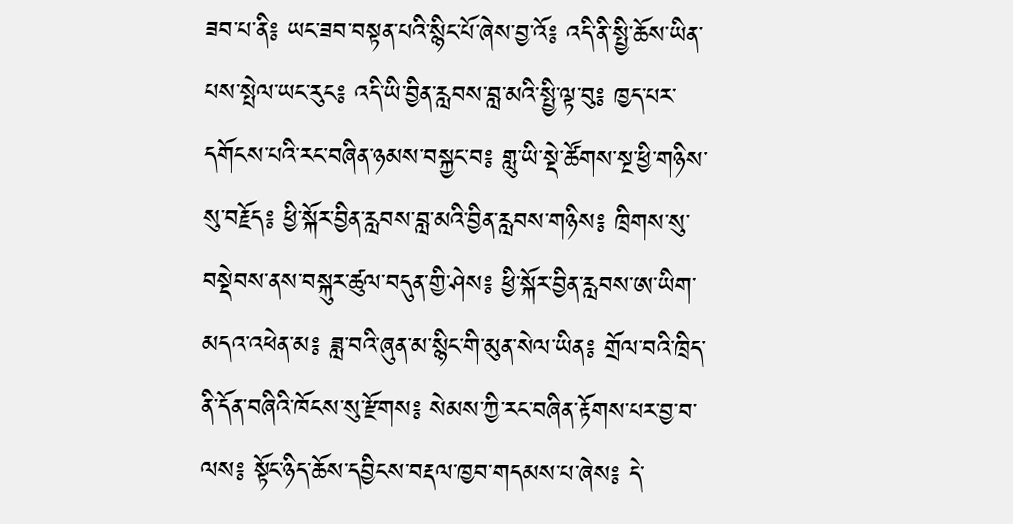ཟབ་པ་ནི༔ ཡང་ཟབ་བསྟན་པའི་སྙིང་པོ་ཞེས་བྱ་འོ༔ འདི་ནི་སྤྱི་ཆོས་ཡིན་པས་སྤེལ་ཡང་རུང༔ འདི་ཡི་བྱིན་རླབས་བླ་མའི་སྤྱི་ལྟ་བུ༔ ཁྱད་པར་དགོངས་པའི་རང་བཞིན་ཉམས་བསྐྱང་བ༔ གླུ་ཡི་སྡེ་ཚོགས་སྔ་ཕྱི་གཉིས་སུ་བརྗོད༔ ཕྱི་སྐོར་བྱིན་རླབས་བླ་མའི་བྱིན་རླབས་གཉིས༔ ཁྲིགས་སུ་བསྡེབས་ནས་བསྐུར་ཚུལ་བདུན་གྱི་ཤེས༔ ཕྱི་སྐོར་བྱིན་རླབས་ཨ་ཡིག་མདའ་འཕེན་མ༔ ཟླ་བའི་ཞུན་མ་སྙིང་གི་མུན་སེལ་ཡིན༔ གྲོལ་བའི་ཁྲིད་ནི་དོན་བཞིའི་ཁོངས་སུ་རྫོགས༔ སེམས་ཀྱི་རང་བཞིན་རྟོགས་པར་བྱ་བ་ལས༔ སྟོང་ཉིད་ཆོས་དབྱིངས་བརྡལ་ཁྱབ་གདམས་པ་ཞེས༔ དེ་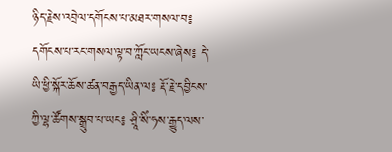ཉིད་རྗེས་འབྲེལ་དགོངས་པ་མཐར་གསལ་བ༔ དགོངས་པ་རང་གསལ་ལྟ་བ་ཀློང་ཡངས་ཞེས༔ དེ་ཡི་ཕྱི་སྐོར་ཆོས་ཚན་བརྒྱད་ཡིན་ལ༔ རྡོ་རྗེ་དབྱིངས་ཀྱི་ལྷ་ཚོགས་སྒྲུབ་པ་ཡང༔ ཤྲཱི་སིཾ་ཧས་རྒྱུད་ལས་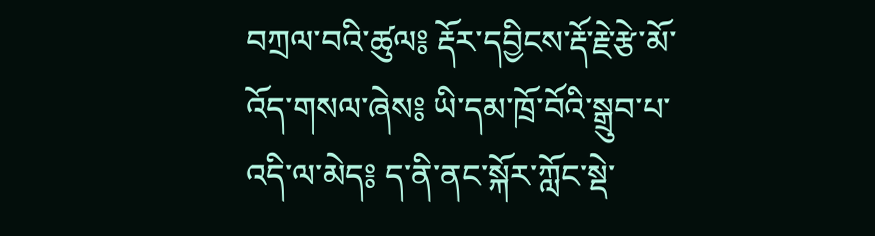བཀྲལ་བའི་ཚུལ༔ རྡོར་དབྱིངས་རྡོ་རྗེ་རྩེ་མོ་འོད་གསལ་ཞེས༔ ཡི་དམ་ཁྲོ་བོའི་སྒྲུབ་པ་འདི་ལ་མེད༔ ད་ནི་ནང་སྐོར་ཀློང་སྡེ་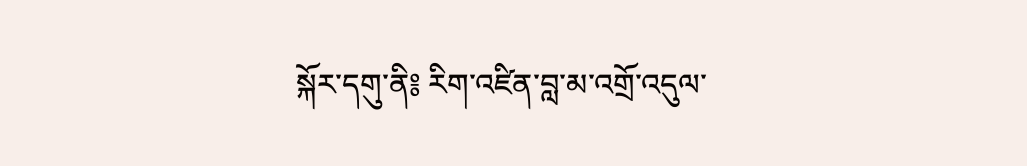སྐོར་དགུ་ནི༔ རིག་འཛིན་བླ་མ་འགྲོ་འདུལ་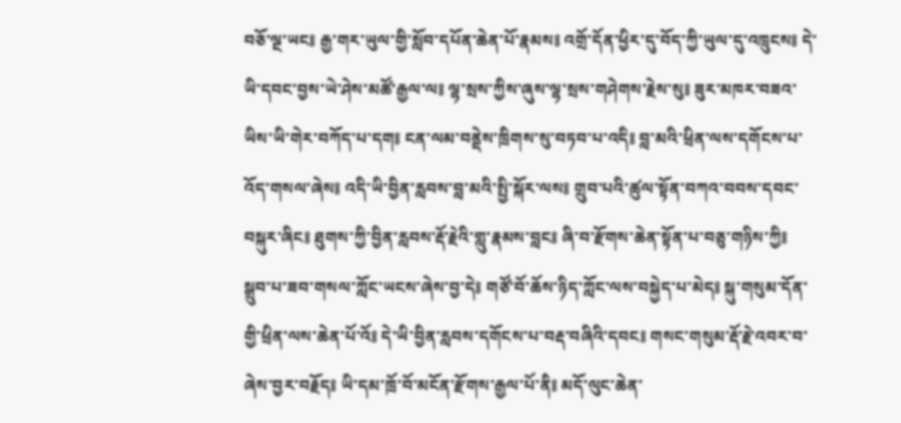བཅོ་ལྔ་ཡང༔ རྒྱ་གར་ཡུལ་གྱི་སློབ་དཔོན་ཆེན་པོ་རྣམས༔ འགྲོ་དོན་ཕྱིར་དུ་བོད་ཀྱི་ཡུལ་དུ་འཁྲུངས༔ དེ་ཡི་དབང་བྱས་ཡེ་ཤེས་མཚོ་རྒྱལ་ལ༔ ལྷ་སྲས་ཀྱིས་ཞུས་ལྷ་སྲས་གཤེགས་རྗེས་སུ༔ ཟུར་མཁར་བཟའ་ཡིས་ཡི་གེར་བཀོད་པ་དག༔ ངན་ལམ་བནྡེས་ཁྲིགས་སུ་བཏབ་པ་འདི༔ བླ་མའི་ཕྲིན་ལས་དགོངས་པ་འོད་གསལ་ཞེས༔ འདི་ཡི་བྱིན་རླབས་བླ་མའི་སྤྱི་སྐོར་ལས༔ གྲུབ་པའི་ཚུལ་སྟོན་བཀའ་བབས་དབང་བསྐུར་ཞིང༔ ཐུགས་ཀྱི་བྱིན་རླབས་རྡོ་རྗེའི་གླུ་རྣམས་བླང༔ ཞི་བ་རྫོགས་ཆེན་སྟོན་པ་བཅུ་གཉིས་ཀྱི༔ སྒྲུབ་པ་ཟབ་གསལ་ཀློང་ཡངས་ཞེས་བྱ་དེ༔ གཙོ་བོ་ཆོས་ཉིད་ཀློང་ལས་བསྐྱེད་པ་མེད༔ སྐུ་གསུམ་དོན་གྱི་ཕྲིན་ལས་ཆེན་པོ་འོ༔ དེ་ཡི་བྱིན་རླབས་དགོངས་པ་བརྡ་བཞིའི་དབང༔ གསང་གསུམ་རྡོ་རྗེ་འབར་བ་ཞེས་བྱར་བརྗོད༔ ཡི་དམ་ཁྲོ་བོ་མངོན་རྫོགས་རྒྱལ་པོ་ནི༔ མདོ་ལུང་ཆེན་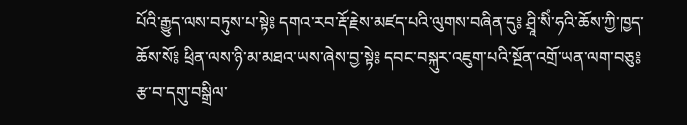པོའི་རྒྱུད་ལས་བཏུས་པ་སྟེ༔ དགའ་རབ་རྡོ་རྗེས་མཛད་པའི་ལུགས་བཞིན་དུ༔ ཤྲཱི་སིཾ་ཧའི་ཆོས་ཀྱི་ཁྱད་ཆོས་སོ༔ ཕྲིན་ལས་ཉི་མ་མཐའ་ཡས་ཞེས་བྱ་སྟེ༔ དབང་བསྐུར་འཇུག་པའི་སྔོན་འགྲོ་ཡན་ལག་བཅུ༔ རྩ་བ་དགུ་བསྒྲིལ་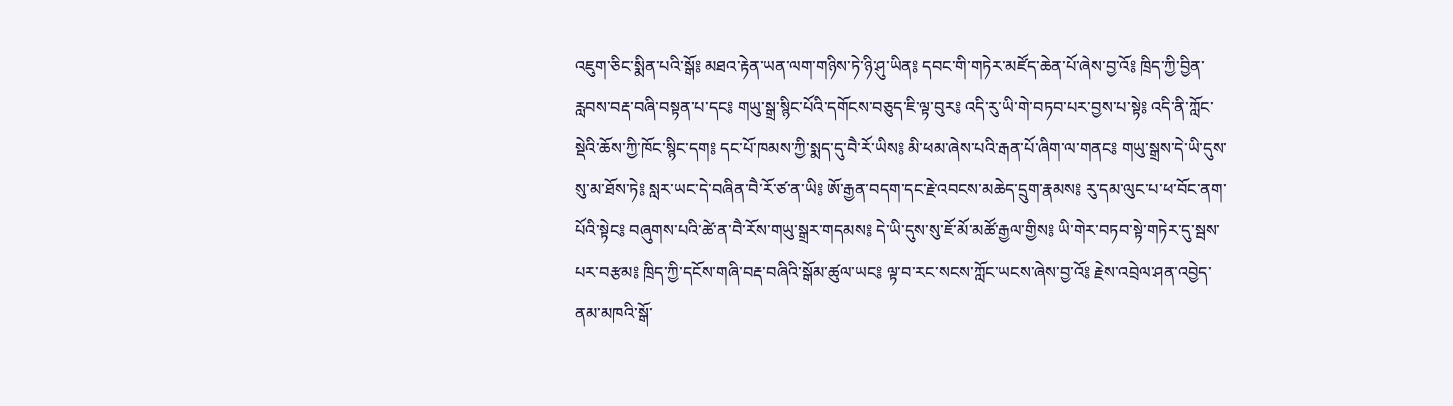འཇུག་ཅིང་སྨིན་པའི་སྒོ༔ མཐའ་རྟེན་ཡན་ལག་གཉིས་ཏེ་ཉི་ཤུ་ཡིན༔ དབང་གི་གཏེར་མཛོད་ཆེན་པོ་ཞེས་བྱ་འོ༔ ཁྲིད་ཀྱི་བྱིན་རླབས་བརྡ་བཞི་བསྟན་པ་དང༔ གཡུ་སྒྲ་སྙིང་པོའི་དགོངས་བཅུད་ཇི་ལྟ་བུར༔ འདི་རུ་ཡི་གེ་བཏབ་པར་བྱས་པ་སྟེ༔ འདི་ནི་ཀློང་སྡེའི་ཆོས་ཀྱི་ཁོང་སྙིང་དག༔ དང་པོ་ཁམས་ཀྱི་སྨད་དུ་བཻ་རོ་ཡིས༔ མི་ཕམ་ཞེས་པའི་རྒན་པོ་ཞིག་ལ་གནང༔ གཡུ་སྒྲས་དེ་ཡི་དུས་སུ་མ་ཐོས་ཏེ༔ སླར་ཡང་དེ་བཞིན་བཻ་རོ་ཙ་ན་ཡི༔ ཨོ་རྒྱན་བདག་དང་རྗེ་འབངས་མཆེད་དྲུག་རྣམས༔ རུ་དམ་ལུང་པ་ཕ་བོང་ནག་པོའི་སྟེང༔ བཞུགས་པའི་ཚེ་ན་བཻ་རོས་གཡུ་སྒྲར་གདམས༔ དེ་ཡི་དུས་སུ་ཇོ་མོ་མཚོ་རྒྱལ་གྱིས༔ ཡི་གེར་བཏབ་སྟེ་གཏེར་དུ་སྦས་པར་བརྩམ༔ ཁྲིད་ཀྱི་དངོས་གཞི་བརྡ་བཞིའི་སྒོམ་ཚུལ་ཡང༔ ལྟ་བ་རང་སངས་ཀློང་ཡངས་ཞེས་བྱ་འོ༔ རྗེས་འབྲེལ་ཤན་འབྱེད་ནམ་མཁའི་སྒོ་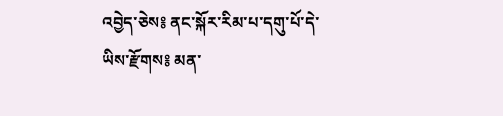འབྱེད་ཅེས༔ ནང་སྐོར་རིམ་པ་དགུ་པོ་དེ་ཡིས་རྫོགས༔ མན་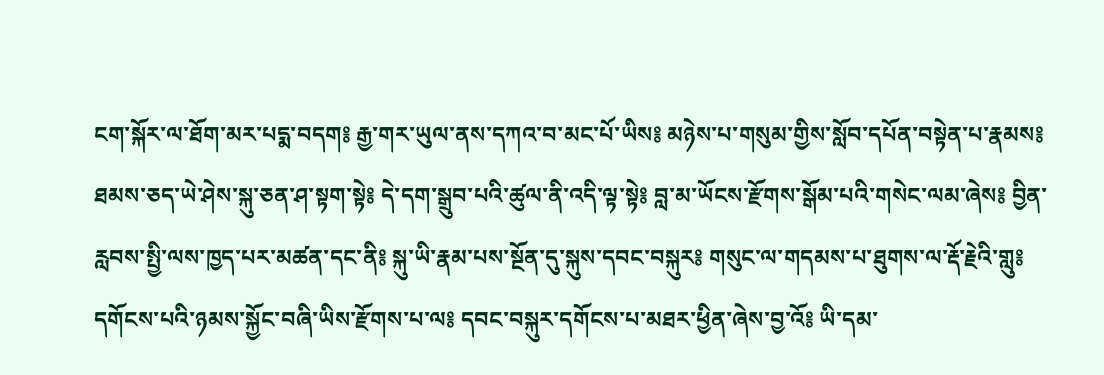ངག་སྐོར་ལ་ཐོག་མར་པདྨ་བདག༔ རྒྱ་གར་ཡུལ་ནས་དཀའ་བ་མང་པོ་ཡིས༔ མཉེས་པ་གསུམ་གྱིས་སློབ་དཔོན་བསྟེན་པ་རྣམས༔ ཐམས་ཅད་ཡེ་ཤེས་སྐུ་ཅན་ཤ་སྟག་སྟེ༔ དེ་དག་སྒྲུབ་པའི་ཚུལ་ནི་འདི་ལྟ་སྟེ༔ བླ་མ་ཡོངས་རྫོགས་སྒོམ་པའི་གསེང་ལམ་ཞེས༔ བྱིན་རླབས་སྤྱི་ལས་ཁྱད་པར་མཚན་དང་ནི༔ སྐུ་ཡི་རྣམ་པས་སྔོན་དུ་སྐུས་དབང་བསྐུར༔ གསུང་ལ་གདམས་པ་ཐུགས་ལ་རྡོ་རྗེའི་གླུ༔ དགོངས་པའི་ཉམས་སྐྱོང་བཞི་ཡིས་རྫོགས་པ་ལ༔ དབང་བསྐུར་དགོངས་པ་མཐར་ཕྱིན་ཞེས་བྱ་འོ༔ ཡི་དམ་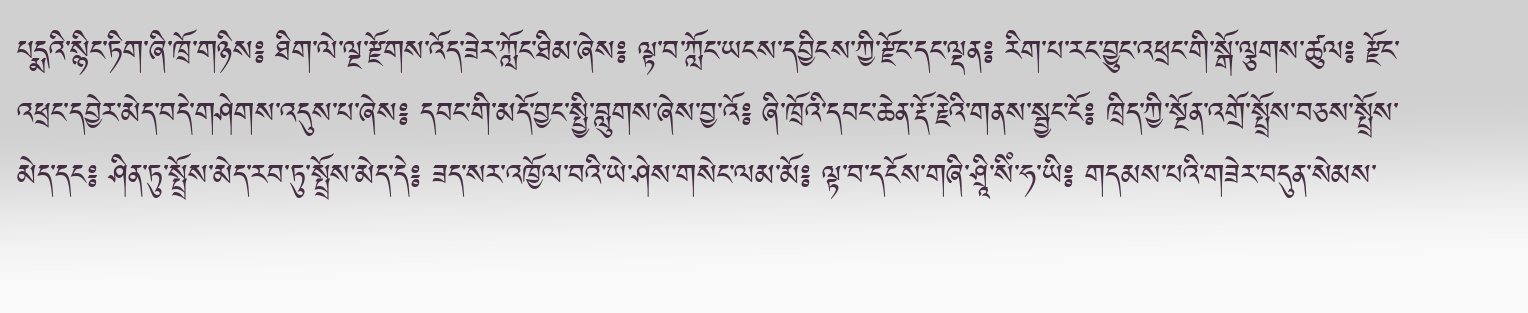པདྨའི་སྙིང་ཏིག་ཞི་ཁྲོ་གཉིས༔ ཐིག་ལེ་ལྔ་རྫོགས་འོད་ཟེར་ཀློང་ཐིམ་ཞེས༔ ལྟ་བ་ཀློང་ཡངས་དབྱིངས་ཀྱི་རྫོང་དང་ལྡན༔ རིག་པ་རང་བྱུང་འཕྲང་གི་སྒོ་ལྕགས་ཚུལ༔ རྫོང་འཕྲང་དབྱེར་མེད་བདེ་གཤེགས་འདུས་པ་ཞེས༔ དབང་གི་མདོ་བྱང་སྤྱི་བླུགས་ཞེས་བྱ་འོ༔ ཞི་ཁྲོའི་དབང་ཆེན་རྡོ་རྗེའི་གནས་སྦྱང་ངོ༔ ཁྲིད་ཀྱི་སྔོན་འགྲོ་སྤྲོས་བཅས་སྤྲོས་མེད་དང༔ ཤིན་ཏུ་སྤྲོས་མེད་རབ་ཏུ་སྤྲོས་མེད་དེ༔ ཟད་སར་འཁྱོལ་བའི་ཡེ་ཤེས་གསེང་ལམ་མོ༔ ལྟ་བ་དངོས་གཞི་ཤྲཱི་སིཾ་ཧ་ཡི༔ གདམས་པའི་གཟེར་བདུན་སེམས་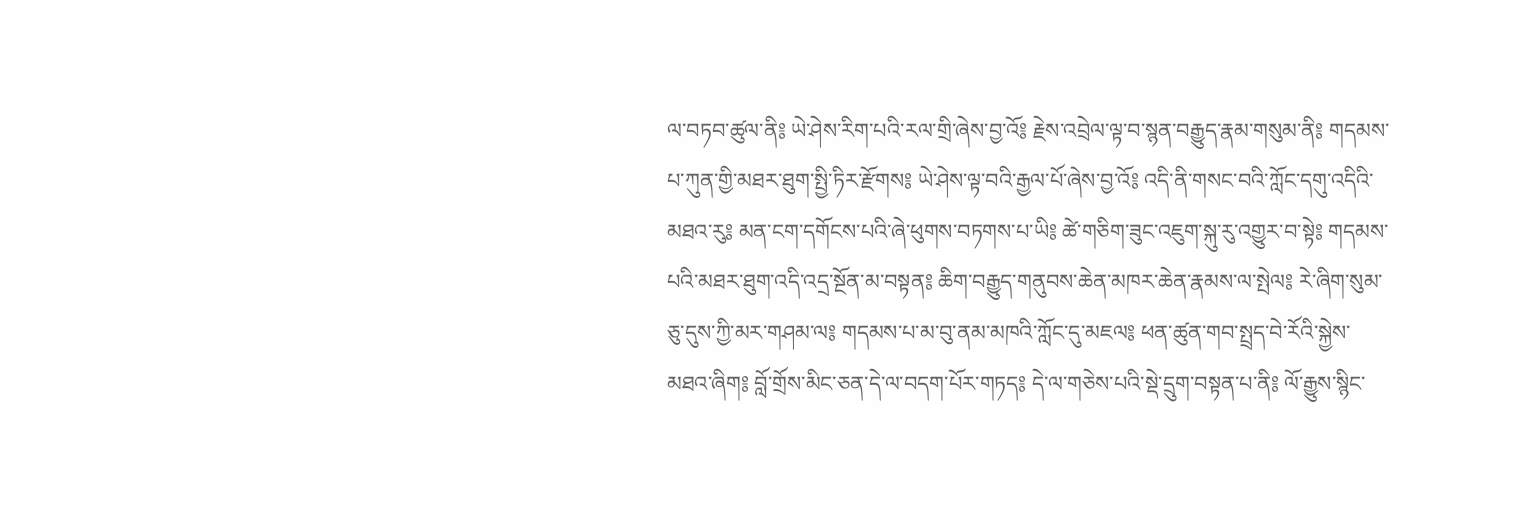ལ་བཏབ་ཚུལ་ནི༔ ཡེ་ཤེས་རིག་པའི་རལ་གྲི་ཞེས་བྱ་འོ༔ རྗེས་འབྲེལ་ལྟ་བ་སྙན་བརྒྱུད་རྣམ་གསུམ་ནི༔ གདམས་པ་ཀུན་གྱི་མཐར་ཐུག་སྤྱི་ཏིར་རྫོགས༔ ཡེ་ཤེས་ལྟ་བའི་རྒྱལ་པོ་ཞེས་བྱ་འོ༔ འདི་ནི་གསང་བའི་ཀློང་དགུ་འདིའི་མཐའ་རུ༔ མན་ངག་དགོངས་པའི་ཞེ་ཕུགས་བཏགས་པ་ཡི༔ ཚེ་གཅིག་ཟུང་འཇུག་སྐུ་རུ་འགྱུར་བ་སྟེ༔ གདམས་པའི་མཐར་ཐུག་འདི་འདྲ་སྔོན་མ་བསྟན༔ ཆིག་བརྒྱུད་གནུབས་ཆེན་མཁར་ཆེན་རྣམས་ལ་སྤེལ༔ རེ་ཞིག་སུམ་ཅུ་དུས་ཀྱི་མར་གཤམ་ལ༔ གདམས་པ་མ་བུ་ནམ་མཁའི་ཀློང་དུ་མཇལ༔ ཕན་ཚུན་གབ་སྤྲད་བེ་རོའི་སྐྱེས་མཐའ་ཞིག༔ བློ་གྲོས་མིང་ཅན་དེ་ལ་བདག་པོར་གཏད༔ དེ་ལ་གཅེས་པའི་སྡེ་དྲུག་བསྟན་པ་ནི༔ ལོ་རྒྱུས་སྙིང་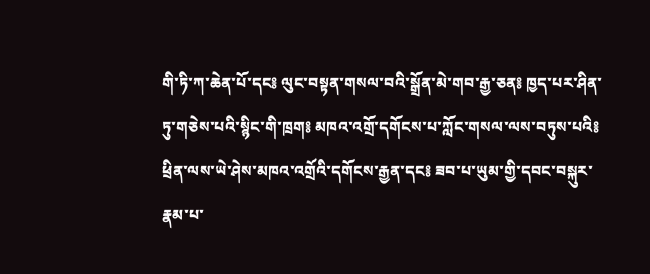གི་ཏི་ཀ་ཆེན་པོ་དང༔ ལུང་བསྟན་གསལ་བའི་སྒྲོན་མེ་གབ་རྒྱ་ཅན༔ ཁྱད་པར་ཤིན་ཏུ་གཅེས་པའི་སྙིང་གི་ཁྲག༔ མཁའ་འགྲོ་དགོངས་པ་ཀློང་གསལ་ལས་བཏུས་པའི༔ ཕྲིན་ལས་ཡེ་ཤེས་མཁའ་འགྲོའི་དགོངས་རྒྱན་དང༔ ཟབ་པ་ཡུམ་གྱི་དབང་བསྐུར་རྣམ་པ་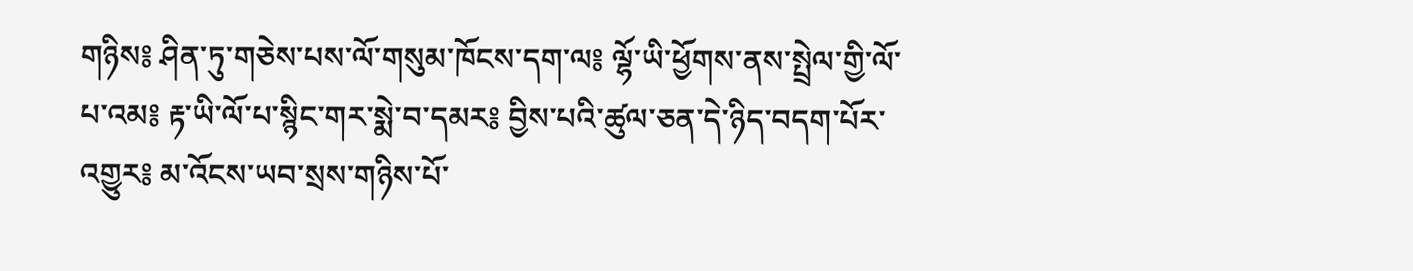གཉིས༔ ཤིན་ཏུ་གཅེས་པས་ལོ་གསུམ་ཁོངས་དག་ལ༔ ལྷོ་ཡི་ཕྱོགས་ནས་སྤྲེལ་གྱི་ལོ་པ་འམ༔ རྟ་ཡི་ལོ་པ་སྙིང་གར་སྨེ་བ་དམར༔ བྱིས་པའི་ཚུལ་ཅན་དེ་ཉིད་བདག་པོར་འགྱུར༔ མ་འོངས་ཡབ་སྲས་གཉིས་པོ་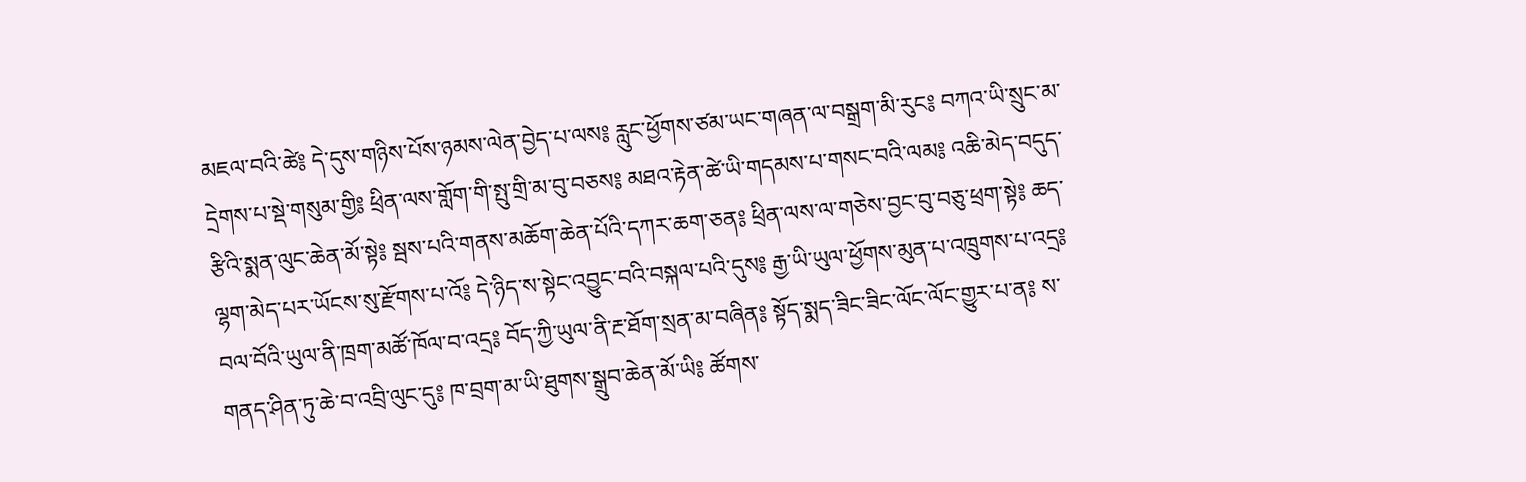མཇལ་བའི་ཚེ༔ དེ་དུས་གཉིས་པོས་ཉམས་ལེན་བྱེད་པ་ལས༔ རླུང་ཕྱོགས་ཙམ་ཡང་གཞན་ལ་བསྒྲག་མི་རུང༔ བཀའ་ཡི་སྲུང་མ་དྲེགས་པ་སྡེ་གསུམ་གྱི༔ ཕྲིན་ལས་གློག་གི་སྤུ་གྲི་མ་བུ་བཅས༔ མཐའ་རྟེན་ཚེ་ཡི་གདམས་པ་གསང་བའི་ལམ༔ འཆི་མེད་བདུད་རྩིའི་སྨན་ལུང་ཆེན་མོ་སྟེ༔ སྦས་པའི་གནས་མཆོག་ཆེན་པོའི་དཀར་ཆག་ཅན༔ ཕྲིན་ལས་ལ་གཅེས་བྱང་བུ་བཅུ་ཕྲག་སྟེ༔ ཆད་ལྷག་མེད་པར་ཡོངས་སུ་རྫོགས་པ་འོ༔ དེ་ཉིད་ས་སྟེང་འབྱུང་བའི་བསྐལ་པའི་དུས༔ རྒྱ་ཡི་ཡུལ་ཕྱོགས་མུན་པ་འཁྲུགས་པ་འདྲ༔ བལ་བོའི་ཡུལ་ནི་ཁྲག་མཚོ་ཁོལ་བ་འདྲ༔ བོད་ཀྱི་ཡུལ་ནི་རྔ་ཐོག་སྲན་མ་བཞིན༔ སྟོད་སྨད་ཟིང་ཟིང་ལོང་ལོང་གྱུར་པ་ན༔ ས་གནད་ཤིན་ཏུ་ཆེ་བ་འབྲི་ལུང་དུ༔ ཁ་བྲག་མ་ཡི་ཐུགས་སྒྲུབ་ཆེན་མོ་ཡི༔ ཚོགས་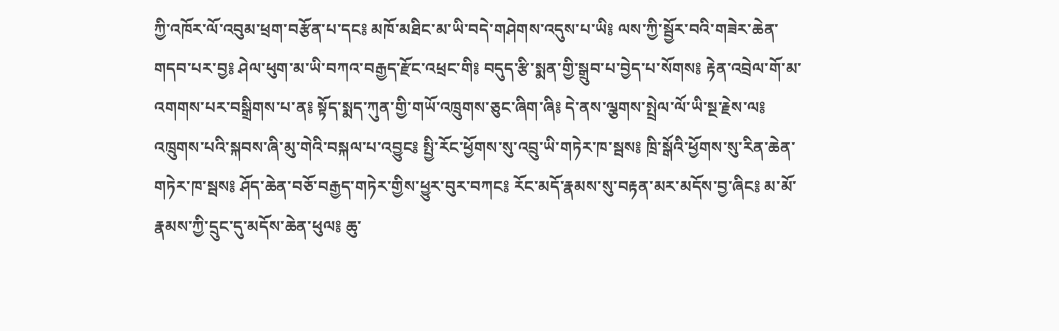ཀྱི་འཁོར་ལོ་འབུམ་ཕྲག་བརྩོན་པ་དང༔ མཁོ་མཐིང་མ་ཡི་བདེ་གཤེགས་འདུས་པ་ཡི༔ ལས་ཀྱི་སྦྱོར་བའི་གཟེར་ཆེན་གདབ་པར་བྱ༔ ཤེལ་ཕུག་མ་ཡི་བཀའ་བརྒྱད་རྫོང་འཕྲང་གི༔ བདུད་རྩི་སྨན་གྱི་སྒྲུབ་པ་བྱེད་པ་སོགས༔ རྟེན་འབྲེལ་གོ་མ་འགགས་པར་བསྒྲིགས་པ་ན༔ སྟོད་སྨད་ཀུན་གྱི་གཡོ་འཁྲུགས་ཅུང་ཞིག་ཞི༔ དེ་ནས་ལྕགས་སྤྲེལ་ལོ་ཡི་སྔ་རྗེས་ལ༔ འཁྲུགས་པའི་སྐབས་ཞི་མུ་གེའི་བསྐལ་པ་འབྱུང༔ སྤྱི་རོང་ཕྱོགས་སུ་འབྲུ་ཡི་གཏེར་ཁ་སྦས༔ ཁྲི་སྒོའི་ཕྱོགས་སུ་རིན་ཆེན་གཏེར་ཁ་སྦས༔ ཤོད་ཆེན་བཅོ་བརྒྱད་གཏེར་གྱིས་ཕྱུར་བུར་བཀང༔ རོང་མདོ་རྣམས་སུ་བརྟན་མར་མདོས་བྱ་ཞིང༔ མ་མོ་རྣམས་ཀྱི་དྲུང་དུ་མདོས་ཆེན་ཕུལ༔ ཆུ་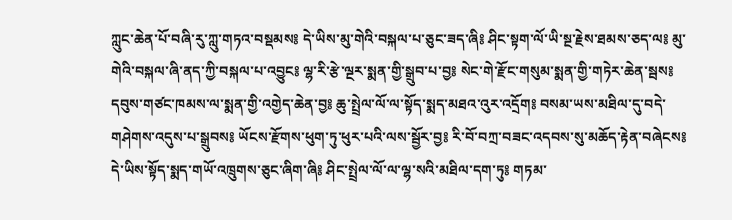ཀླུང་ཆེན་པོ་བཞི་རུ་ཀླུ་གཏའ་བསྡམས༔ དེ་ཡིས་མུ་གེའི་བསྐལ་པ་ཅུང་ཟད་ཞི༔ ཤིང་སྟག་ལོ་ཡི་སྔ་རྗེས་ཐམས་ཅད་ལ༔ མུ་གེའི་བསྐལ་ཞི་ནད་ཀྱི་བསྐལ་པ་འབྱུང༔ ལྷ་རི་རྩེ་ལྔར་སྨན་གྱི་སྒྲུབ་པ་བྱ༔ སེང་གེ་རྫོང་གསུམ་སྨན་གྱི་གཏེར་ཆེན་སྦས༔ དབུས་གཙང་ཁམས་ལ་སྨན་གྱི་འགྱེད་ཆེན་བྱ༔ ཆུ་སྤྲེལ་ལོ་ལ་སྟོད་སྨད་མཐའ་འུར་འདྲོག༔ བསམ་ཡས་མཐིལ་དུ་བདེ་གཤེགས་འདུས་པ་སྒྲུབས༔ ཡོངས་རྫོགས་ཕུག་ཏུ་ཕུར་པའི་ལས་སྦྱོར་བྱ༔ རི་བོ་བཀྲ་བཟང་འདབས་སུ་མཆོད་རྟེན་བཞེངས༔ དེ་ཡིས་སྟོད་སྨད་གཡོ་འཁྲུགས་ཅུང་ཞིག་ཞི༔ ཤིང་སྤྲེལ་ལོ་ལ་ལྷ་སའི་མཐིལ་དག་ཏུ༔ གཏམ་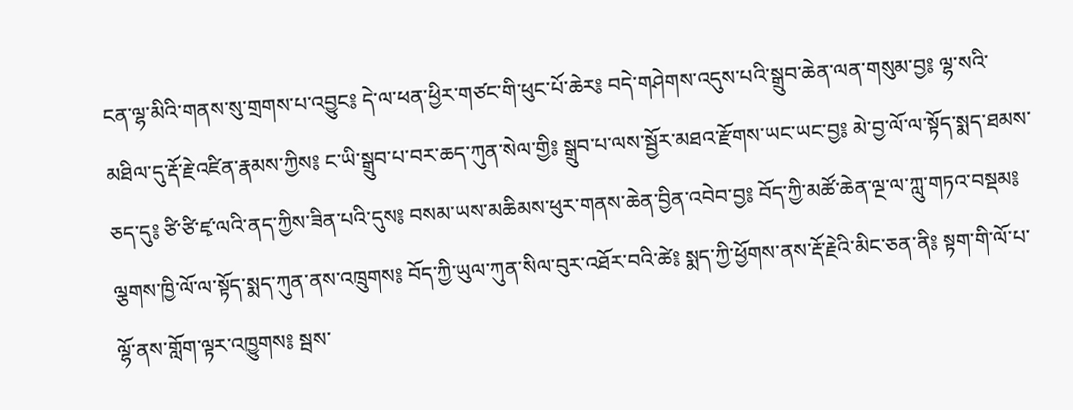ངན་ལྷ་མིའི་གནས་སུ་གྲགས་པ་འབྱུང༔ དེ་ལ་ཕན་ཕྱིར་གཙང་གི་ཕུང་པོ་ཆེར༔ བདེ་གཤེགས་འདུས་པའི་སྒྲུབ་ཆེན་ལན་གསུམ་བྱ༔ ལྷ་སའི་མཐིལ་དུ་རྡོ་རྗེ་འཛིན་རྣམས་ཀྱིས༔ ང་ཡི་སྒྲུབ་པ་བར་ཆད་ཀུན་སེལ་གྱི༔ སྒྲུབ་པ་ལས་སྦྱོར་མཐའ་རྫོགས་ཡང་ཡང་བྱ༔ མེ་བྱ་ལོ་ལ་སྟོད་སྨད་ཐམས་ཅད་དུ༔ ཙི་ཙི་ཛྭ་ལའི་ནད་ཀྱིས་ཟིན་པའི་དུས༔ བསམ་ཡས་མཆིམས་ཕུར་གནས་ཆེན་བྱིན་འབེབ་བྱ༔ བོད་ཀྱི་མཚོ་ཆེན་ལྔ་ལ་ཀླུ་གཏའ་བསྡམ༔ ལྕགས་ཁྱི་ལོ་ལ་སྟོད་སྨད་ཀུན་ནས་འཁྲུགས༔ བོད་ཀྱི་ཡུལ་ཀུན་སིལ་བུར་འཐོར་བའི་ཚེ༔ སྨད་ཀྱི་ཕྱོགས་ནས་རྡོ་རྗེའི་མིང་ཅན་ནི༔ སྟག་གི་ལོ་པ་ལྷོ་ནས་གློག་ལྟར་འཁྱུགས༔ སྦས་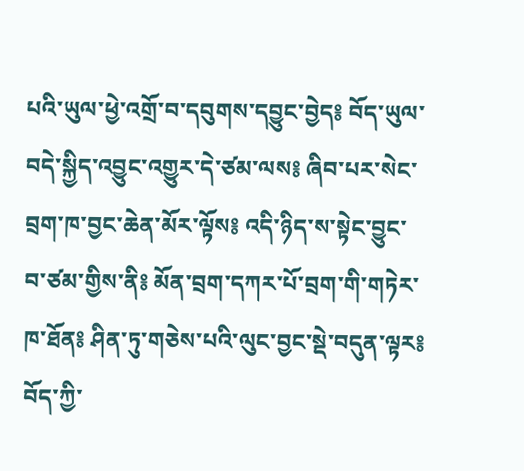པའི་ཡུལ་ཕྱེ་འགྲོ་བ་དབུགས་དབྱུང་བྱེད༔ བོད་ཡུལ་བདེ་སྐྱིད་འབྱུང་འགྱུར་དེ་ཙམ་ལས༔ ཞིབ་པར་སེང་བྲག་ཁ་བྱང་ཆེན་མོར་ལྟོས༔ འདི་ཉིད་ས་སྟེང་བྱུང་བ་ཙམ་གྱིས་ནི༔ མོན་བྲག་དཀར་པོ་བྲག་གི་གཏེར་ཁ་ཐོན༔ ཤིན་ཏུ་གཅེས་པའི་ལུང་བྱང་སྡེ་བདུན་ལྟར༔ བོད་ཀྱི་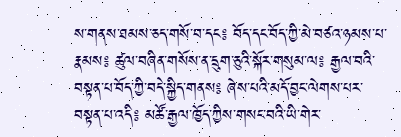ས་གནས་ཐམས་ཅད་གསོ་བ་དང༔ བོད་དང་བོད་ཀྱི་མེ་བཙའ་ཉམས་པ་རྣམས༔ ཚུལ་བཞིན་གསོས་ན་དྲུག་ཅུའི་སྐོར་གསུམ་ལ༔ རྒྱལ་བའི་བསྟན་པ་བོད་ཀྱི་བདེ་སྐྱིད་གནས༔ ཞེས་པའི་མདོ་བྱང་ལེགས་པར་བསྟན་པ་འདི༔ མཚོ་རྒྱལ་ཁྱོད་ཀྱིས་གསང་བའི་ཡི་གེར་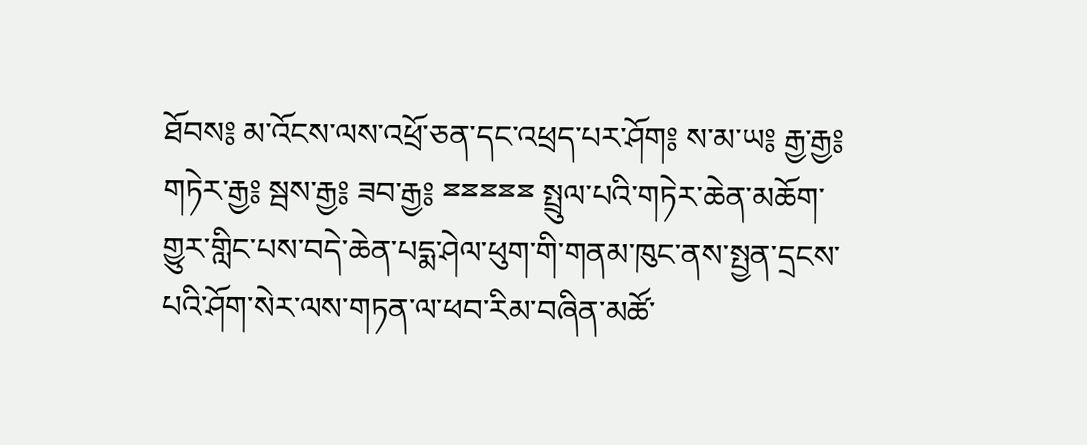ཐོབས༔ མ་འོངས་ལས་འཕྲོ་ཅན་དང་འཕྲད་པར་ཤོག༔ ས་མ་ཡ༔ རྒྱ་རྒྱ༔ གཏེར་རྒྱ༔ སྦས་རྒྱ༔ ཟབ་རྒྱ༔ ྈྈྈྈྈ སྤྲུལ་པའི་གཏེར་ཆེན་མཆོག་གྱུར་གླིང་པས་བདེ་ཆེན་པདྨ་ཤེལ་ཕུག་གི་གནམ་ཁུང་ནས་སྤྱན་དྲངས་པའི་ཤོག་སེར་ལས་གཏན་ལ་ཕབ་རིམ་བཞིན་མཚོ་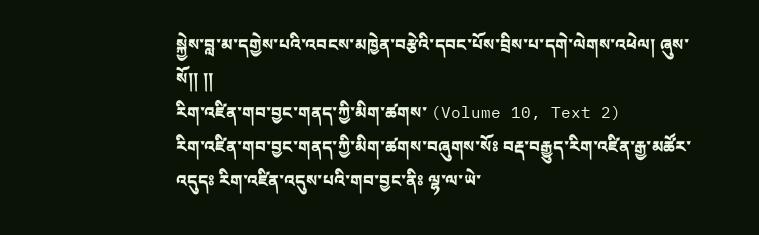སྐྱེས་བླ་མ་དགྱེས་པའི་འབངས་མཁྱེན་བརྩེའི་དབང་པོས་བྲིས་པ་དགེ་ལེགས་འཕེལ། ཞུས་སོ།། །།
རིག་འཛིན་གབ་བྱང་གནད་ཀྱི་མིག་ཚགས་ (Volume 10, Text 2)
རིག་འཛིན་གབ་བྱང་གནད་ཀྱི་མིག་ཚགས་བཞུགས་སོཿ བརྡ་བརྒྱུད་རིག་འཛིན་རྒྱ་མཚོར་འདུདཿ རིག་འཛིན་འདུས་པའི་གབ་བྱང་ནིཿ ལྷ་ལ་ཡེ་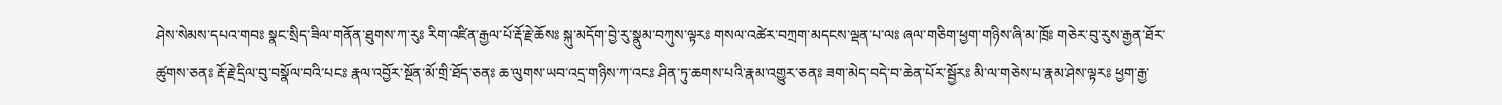ཤེས་སེམས་དཔའ་གབཿ སྣང་སྲིད་ཟིལ་གནོན་ཐུགས་ཀ་རུཿ རིག་འཛིན་རྒྱལ་པོ་རྡོ་རྗེ་ཆོསཿ སྐུ་མདོག་བྱེ་རུ་སྣུམ་བཀུས་ལྟརཿ གསལ་འཚེར་བཀྲག་མདངས་ལྡན་པ་ལཿ ཞལ་གཅིག་ཕྱག་གཉིས་ཞི་མ་ཁྲོཿ གཅེར་བུ་རུས་རྒྱན་ཐོར་ཚུགས་ཅནཿ རྡོ་རྗེ་དྲིལ་བུ་བསྣོལ་བའི་པངཿ རྣལ་འབྱོར་སྔོན་མོ་གྲི་ཐོད་ཅནཿ ཆ་ལུགས་ཡབ་འདྲ་གཉིས་ཀ་འངཿ ཤིན་ཏུ་ཆགས་པའི་རྣམ་འགྱུར་ཅནཿ ཟག་མེད་བདེ་བ་ཆེན་པོར་སྦྱོརཿ མི་ལ་གཅེས་པ་རྣམ་ཤེས་ལྟརཿ ཕྱག་རྒྱ་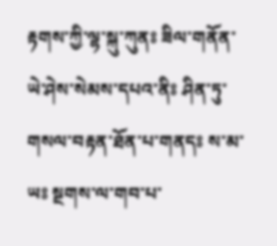རྟགས་ཀྱི་ལྷ་སྐུ་ཀུནཿ ཟིལ་གནོན་ཡེ་ཤེས་སེམས་དཔའ་ནིཿ ཤིན་ཏུ་གསལ་བརྟན་ཐོན་པ་གནདཿ ས་མ་ཡཿ སྔགས་ལ་གབ་པ་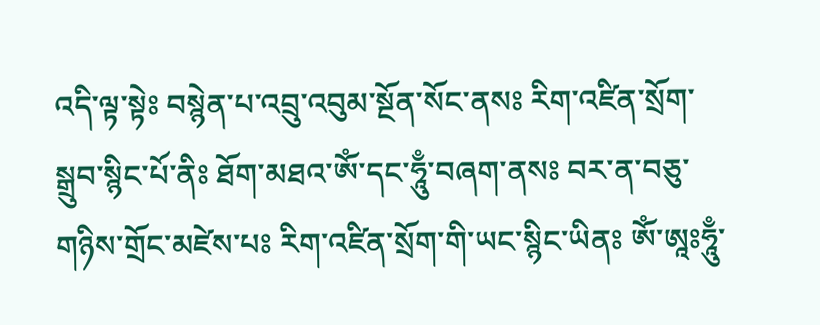འདི་ལྟ་སྟེཿ བསྙེན་པ་འབྲུ་འབུམ་སྔོན་སོང་ནསཿ རིག་འཛིན་སྲོག་སྒྲུབ་སྙིང་པོ་ནིཿ ཐོག་མཐའ་ཨོཾ་དང་ཧཱུྃ་བཞག་ནསཿ བར་ན་བཅུ་གཉིས་གྲོང་མཛེས་པཿ རིག་འཛིན་སྲོག་གི་ཡང་སྙིང་ཡིནཿ ཨོཾ་ཨཱཿཧཱུྃ་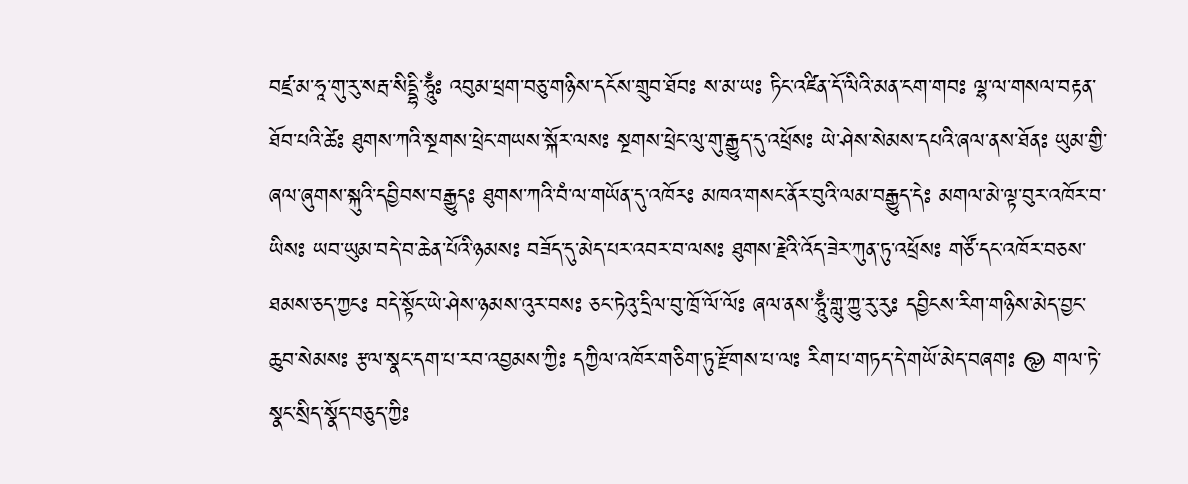བཛྲ་མ་ཧཱ་གུ་རུ་སརྦ་སིདྡྷི་ཧཱུྃཿ འབུམ་ཕྲག་བཅུ་གཉིས་དངོས་གྲུབ་ཐོབཿ ས་མ་ཡཿ ཏིང་འཛིན་དོ་ལིའི་མན་ངག་གབཿ ལྷ་ལ་གསལ་བརྟན་ཐོབ་པའི་ཚེཿ ཐུགས་ཀའི་སྔགས་ཕྲེང་གཡས་སྐོར་ལསཿ སྔགས་ཕྲེང་ལུ་གུ་རྒྱུད་དུ་འཕྲོསཿ ཡེ་ཤེས་སེམས་དཔའི་ཞལ་ནས་ཐོནཿ ཡུམ་གྱི་ཞལ་ཞུགས་སྐུའི་དབྱིབས་བརྒྱུདཿ ཐུགས་ཀའི་བཾ་ལ་གཡོན་དུ་འཁོརཿ མཁའ་གསང་ནོར་བུའི་ལམ་བརྒྱུད་དེཿ མགལ་མེ་ལྟ་བུར་འཁོར་བ་ཡིསཿ ཡབ་ཡུམ་བདེ་བ་ཆེན་པོའི་ཉམསཿ བཟོད་དུ་མེད་པར་འབར་བ་ལསཿ ཐུགས་རྗེའི་འོད་ཟེར་ཀུན་ཏུ་འཕྲོསཿ གཙོ་དང་འཁོར་བཅས་ཐམས་ཅད་ཀྱངཿ བདེ་སྟོང་ཡེ་ཤེས་ཉམས་འུར་བསཿ ཅང་ཏེའུ་དྲིལ་བུ་ཁྲོ་ལོ་ལོཿ ཞལ་ནས་ཧཱུྃ་གླུ་ཀྱུ་རུ་རུཿ དབྱིངས་རིག་གཉིས་མེད་བྱང་ཆུབ་སེམསཿ རྩལ་སྣང་དག་པ་རབ་འབྱམས་ཀྱིཿ དཀྱིལ་འཁོར་གཅིག་ཏུ་རྫོགས་པ་ལཿ རིག་པ་གཏད་དེ་གཡོ་མེད་བཞགཿ ࿋ གལ་ཏེ་སྣང་སྲིད་སྣོད་བཅུད་ཀྱིཿ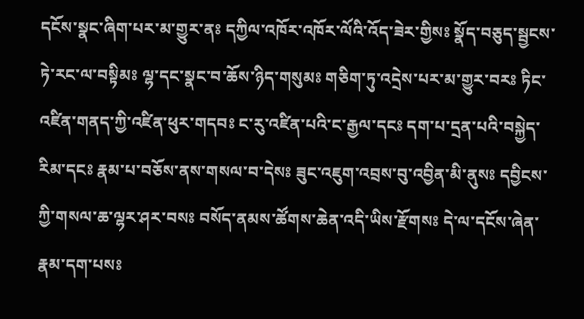དངོས་སྣང་ཞིག་པར་མ་གྱུར་ནཿ དཀྱིལ་འཁོར་འཁོར་ལོའི་འོད་ཟེར་གྱིསཿ སྣོད་བཅུད་སྦྱངས་ཏེ་རང་ལ་བསྟིམཿ ལྷ་དང་སྣང་བ་ཆོས་ཉིད་གསུམཿ གཅིག་ཏུ་འདྲེས་པར་མ་གྱུར་བརཿ ཏིང་འཛིན་གནད་ཀྱི་འཛིན་ཕུར་གདབཿ ང་རུ་འཛིན་པའི་ང་རྒྱལ་དངཿ དག་པ་དྲན་པའི་བསྐྱེད་རིམ་དངཿ རྣམ་པ་བཅོས་ནས་གསལ་བ་དེསཿ ཟུང་འཇུག་འབྲས་བུ་འབྱིན་མི་ནུསཿ དབྱིངས་ཀྱི་གསལ་ཆ་ལྷར་ཤར་བསཿ བསོད་ནམས་ཚོགས་ཆེན་འདི་ཡིས་རྫོགསཿ དེ་ལ་དངོས་ཞེན་རྣམ་དག་པསཿ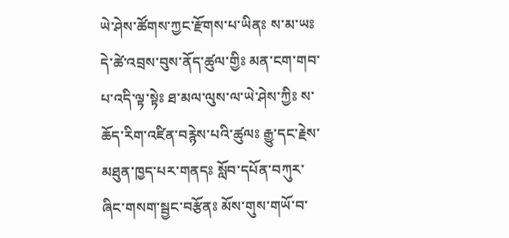ཡེ་ཤེས་ཚོགས་ཀྱང་རྫོགས་པ་ཡིནཿ ས་མ་ཡཿ དེ་ཚེ་འབྲས་བུས་ནོད་ཚུལ་གྱིཿ མན་ངག་གབ་པ་འདི་ལྟ་སྟེཿ ཐ་མལ་ལུས་ལ་ཡེ་ཤེས་ཀྱིཿ ས་ཆོད་རིག་འཛིན་བརྙེས་པའི་ཚུལཿ རྒྱུ་དང་རྗེས་མཐུན་ཁྱད་པར་གནདཿ སློབ་དཔོན་བཀུར་ཞིང་གསག་སྦྱང་བརྩོནཿ མོས་གུས་གཡོ་བ་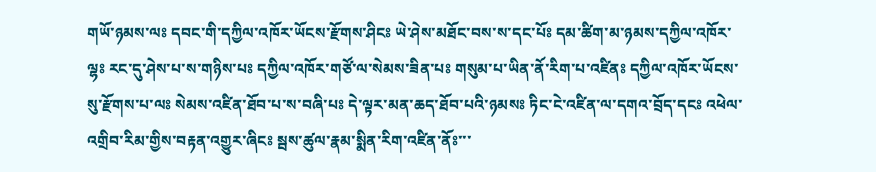གཡོ་ཉམས་ལཿ དབང་གི་དཀྱིལ་འཁོར་ཡོངས་རྫོགས་ཤིངཿ ཡེ་ཤེས་མཐོང་བས་ས་དང་པོཿ དམ་ཚིག་མ་ཉམས་དཀྱིལ་འཁོར་ལྷཿ རང་དུ་ཤེས་པ་ས་གཉིས་པཿ དཀྱིལ་འཁོར་གཙོ་ལ་སེམས་ཟིན་པཿ གསུམ་པ་ཡིན་ནོ་རིག་པ་འཛིནཿ དཀྱིལ་འཁོར་ཡོངས་སུ་རྫོགས་པ་ལཿ སེམས་འཛིན་ཐོབ་པ་ས་བཞི་པཿ དེ་ལྟར་མན་ཆད་ཐོབ་པའི་ཉམསཿ ཏིང་ངེ་འཛིན་ལ་དགའ་བྲོད་དངཿ འཕེལ་འགྲིབ་རིམ་གྱིས་བརྟན་འགྱུར་ཞིངཿ སྦས་ཚུལ་རྣམ་སྨིན་རིག་འཛིན་ནོཿ་་་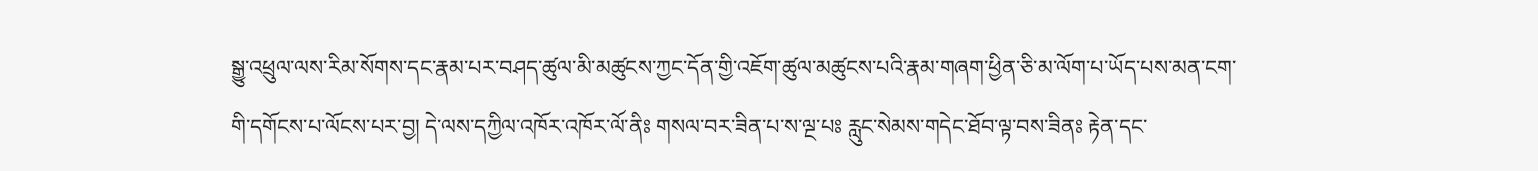སྒྱུ་འཕྲུལ་ལས་རིམ་སོགས་དང་རྣམ་པར་བཤད་ཚུལ་མི་མཚུངས་ཀྱང་དོན་གྱི་འཇོག་ཚུལ་མཚུངས་པའི་རྣམ་གཞག་ཕྱིན་ཅི་མ་ལོག་པ་ཡོད་པས་མན་ངག་གི་དགོངས་པ་ལོངས་པར་བྱ། དེ་ལས་དཀྱིལ་འཁོར་འཁོར་ལོ་ནིཿ གསལ་བར་ཟིན་པ་ས་ལྔ་པཿ རླུང་སེམས་གདེང་ཐོབ་ལྟ་བས་ཟིནཿ རྟེན་དང་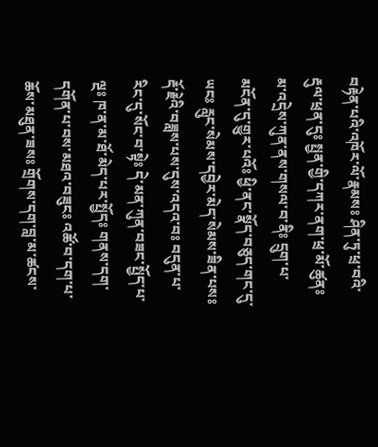བརྟེན་པའི་འཁོར་ལོ་རྣམསཿ ཤིན་ཏུ་ཕྲ་བའི་རྡུལ་ཕྲན་དུཿ སྤྱན་གྱི་དཀར་ནག་ཕྲ་མོ་ཚུནཿ མ་འདྲེས་ཀུན་ནས་གསལ་བ་ནིཿ དྲུག་པ་མངོན་དུ་གྱུར་པའོཿ ཕྱི་ནང་སྣོད་བཅུད་གང་དུ་ཡངཿ རླུང་སེམས་དབྱེར་མེད་སེམས་ཟིན་པསཿ རྡོ་རྗེའི་བཟླས་པས་དུས་འདའ་བཿ བདུན་པ་རིང་དུ་སོང་བ་སྟེཿ དེ་མན་ཀུན་བཟང་སྤྱོད་པ་ལྔཿ ཁ་ན་མ་ཐོ་མེད་པར་སྤྱོདཿ གནས་དག་དགོན་པ་བས་མཐའ་བཟུངཿ འཚོ་བ་དག་པ་ཆོས་མཐུན་ཟསཿ གྲོགས་དག་བླ་མ་ཚངས་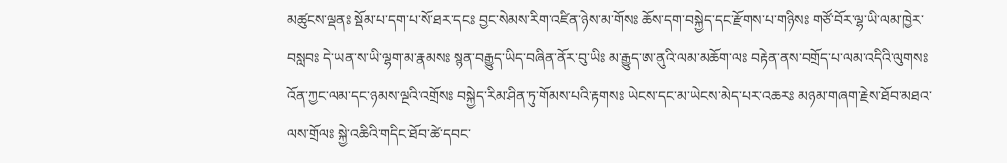མཚུངས་ལྡནཿ སྡོམ་པ་དག་པ་སོ་ཐར་དངཿ བྱང་སེམས་རིག་འཛིན་ཉེས་མ་གོསཿ ཆོས་དག་བསྐྱེད་དང་རྫོགས་པ་གཉིསཿ གཙོ་བོར་ལྷ་ཡི་ལམ་ཁྱེར་བསླབཿ དེ་ཡན་ས་ཡི་ལྷག་མ་རྣམསཿ སྙན་བརྒྱུད་ཡིད་བཞིན་ནོར་བུ་ཡིཿ མ་རྒྱུད་ཨ་ནུའི་ལམ་མཆོག་ལཿ བརྟེན་ནས་བགྲོད་པ་ལམ་འདིའི་ལུགསཿ འོན་ཀྱང་ལམ་དང་ཉམས་ལྔའི་འགྲོསཿ བསྐྱེད་རིམ་ཤིན་ཏུ་གོམས་པའི་རྟགསཿ ཡེངས་དང་མ་ཡེངས་མེད་པར་འཆརཿ མཉམ་གཞག་རྗེས་ཐོབ་མཐའ་ལས་གྲོལཿ སྐྱེ་འཆིའི་གདིང་ཐོབ་ཚེ་དབང་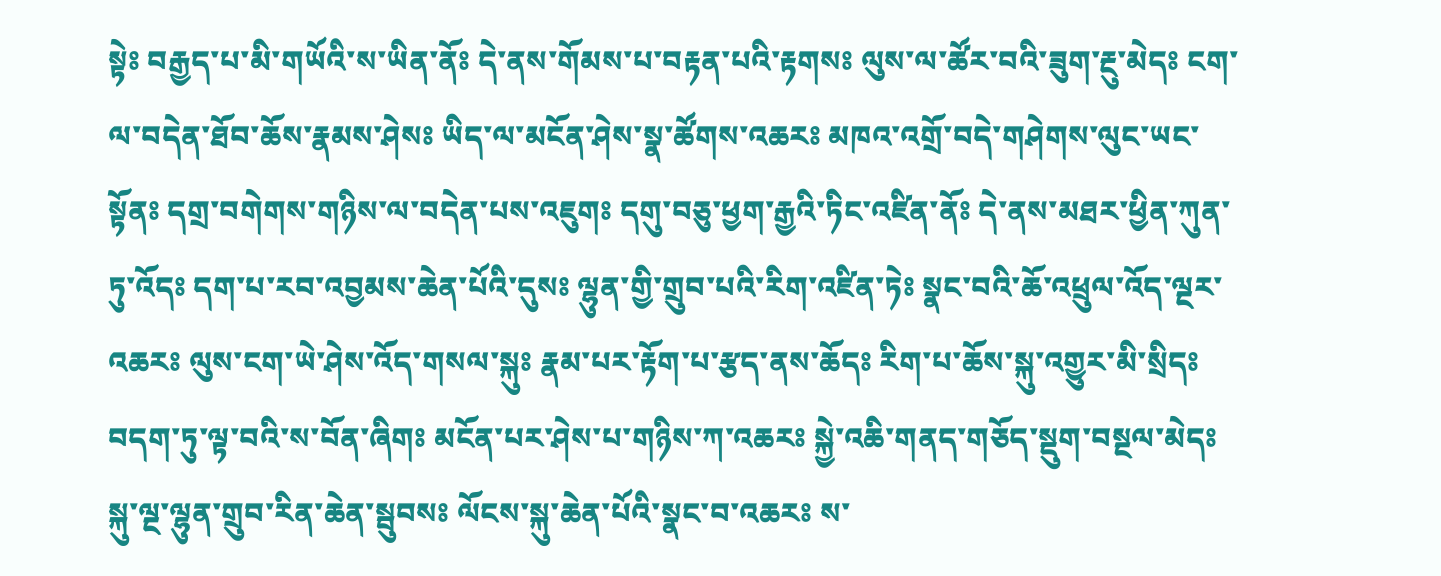སྟེཿ བརྒྱད་པ་མི་གཡོའི་ས་ཡིན་ནོཿ དེ་ནས་གོམས་པ་བརྟན་པའི་རྟགསཿ ལུས་ལ་ཚོར་བའི་ཟུག་རྔུ་མེདཿ ངག་ལ་བདེན་ཐོབ་ཆོས་རྣམས་ཤེསཿ ཡིད་ལ་མངོན་ཤེས་སྣ་ཚོགས་འཆརཿ མཁའ་འགྲོ་བདེ་གཤེགས་ལུང་ཡང་སྟོནཿ དགྲ་བགེགས་གཉིས་ལ་བདེན་པས་འཇུགཿ དགུ་བཅུ་ཕྱག་རྒྱའི་ཏིང་འཛིན་ནོཿ དེ་ནས་མཐར་ཕྱིན་ཀུན་ཏུ་འོདཿ དག་པ་རབ་འབྱམས་ཆེན་པོའི་དུསཿ ལྷུན་གྱི་གྲུབ་པའི་རིག་འཛིན་ཏེཿ སྣང་བའི་ཆོ་འཕྲུལ་འོད་ལྔར་འཆརཿ ལུས་ངག་ཡེ་ཤེས་འོད་གསལ་སྐུཿ རྣམ་པར་རྟོག་པ་རྩད་ནས་ཆོདཿ རིག་པ་ཆོས་སྐུ་འགྱུར་མི་སྲིདཿ བདག་ཏུ་ལྟ་བའི་ས་བོན་ཞིགཿ མངོན་པར་ཤེས་པ་གཉིས་ཀ་འཆརཿ སྐྱེ་འཆི་གནད་གཅོད་སྡུག་བསྔལ་མེདཿ སྐུ་ལྔ་ལྷུན་གྲུབ་རིན་ཆེན་སྦུབསཿ ལོངས་སྐུ་ཆེན་པོའི་སྣང་བ་འཆརཿ ས་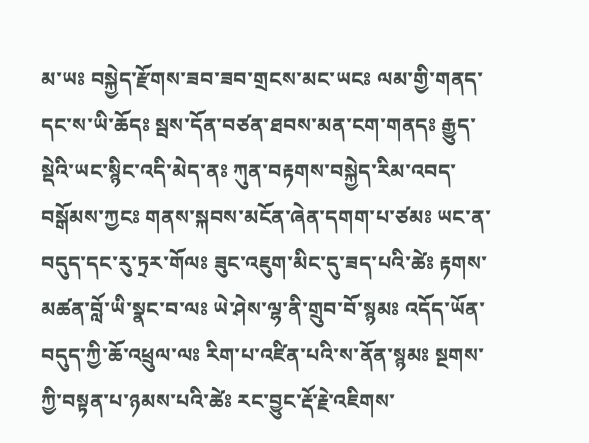མ་ཡཿ བསྐྱེད་རྫོགས་ཟབ་ཟབ་གྲངས་མང་ཡངཿ ལམ་གྱི་གནད་དང་ས་ཡི་ཆོདཿ སྦས་དོན་བཙན་ཐབས་མན་ངག་གནདཿ རྒྱུད་སྡེའི་ཡང་སྙིང་འདི་མེད་ནཿ ཀུན་བརྟགས་བསྐྱེད་རིམ་འབད་བསྒོམས་ཀྱངཿ གནས་སྐབས་མངོན་ཞེན་དགག་པ་ཙམཿ ཡང་ན་བདུད་དང་རུ་ཏྲར་གོལཿ ཟུང་འཇུག་མིང་དུ་ཟད་པའི་ཚེཿ རྟགས་མཚན་བློ་ཡི་སྣང་བ་ལཿ ཡེ་ཤེས་ལྷ་ནི་གྲུབ་བོ་སྙམཿ འདོད་ཡོན་བདུད་ཀྱི་ཆོ་འཕྲུལ་ལཿ རིག་པ་འཛིན་པའི་ས་ནོན་སྙམཿ སྔགས་ཀྱི་བསྟན་པ་ཉམས་པའི་ཚེཿ རང་བྱུང་རྡོ་རྗེ་འཇིགས་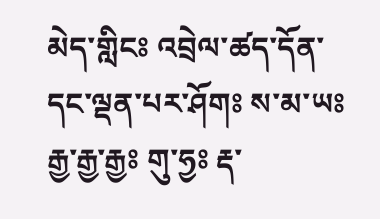མེད་གླིངཿ འབྲེལ་ཚད་དོན་དང་ལྡན་པར་ཤོགཿ ས་མ་ཡཿ རྒྱ་རྒྱ་རྒྱཿ གུ་ཧྱཿ རྡ་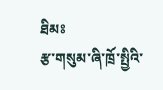ཐིམཿ
རྩ་གསུམ་ཞི་ཁྲོ་སྤྱིའི་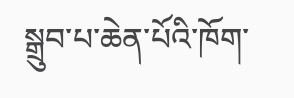སྒྲུབ་པ་ཆེན་པོའི་ཁོག་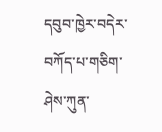དབུབ་ཁྱེར་བདེར་བཀོད་པ་གཅིག་ཤེས་ཀུན་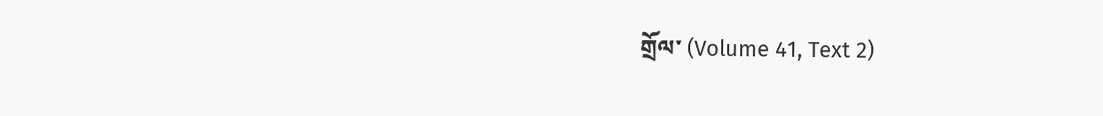གྲོལ་ (Volume 41, Text 2)